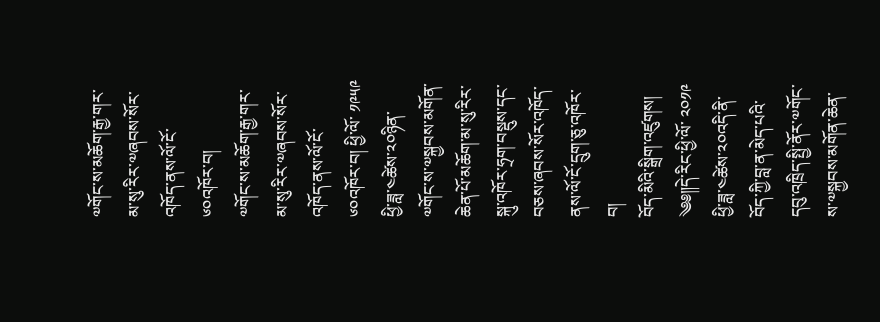༧གོང་ས་མཆོག་རྒྱ་གར་མ་སུ་རིར་༧ཞབས་སོར་འཁོད་ནས་ལོ་ངོ་༦༠འཁོར་བ།
༧གོང་ས་མཆོག་རྒྱ་གར་མ་སུ་རིར་༧ཞབས་སོར་འཁོད་ནས་ལོ་ངོ་༦༠འཁོར་བ། ཕྱི་ལོ་ ༡༩༥༩ ཕྱི་ཟླ་༤ཚེས་༢༠ཉིན་༧གོང་ས་༧སྐྱབས་མགོན་ཆེན་པོ་མཆོག་མ་སུ་རིར་སྐུ་འཁོར་ཧྲག་བསྡུས་དང་བཅས་ཞབས་སོར་འཁོད་ནས་ལོ་ངོ་དྲུག་ཅུ་འཁོར་བ།
བོད་མིའི་སྒྲིག་འཛུགས།
༄༅༎དེ་རིང་ཕྱི་ལོ་ ༢༠༡༩ ཕྱི་ཟླ་༤ཚེས་༢༠འདི་ནི་བོད་ཀྱི་བླ་ན་མེད་པའི་དབུ་འཁྲིད་སྤྱི་ནོར་༧གོང་ས་༧སྐྱབས་མགོན་ཆེན་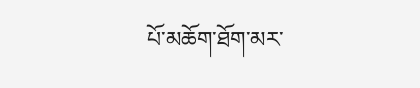པོ་མཆོག་ཐོག་མར་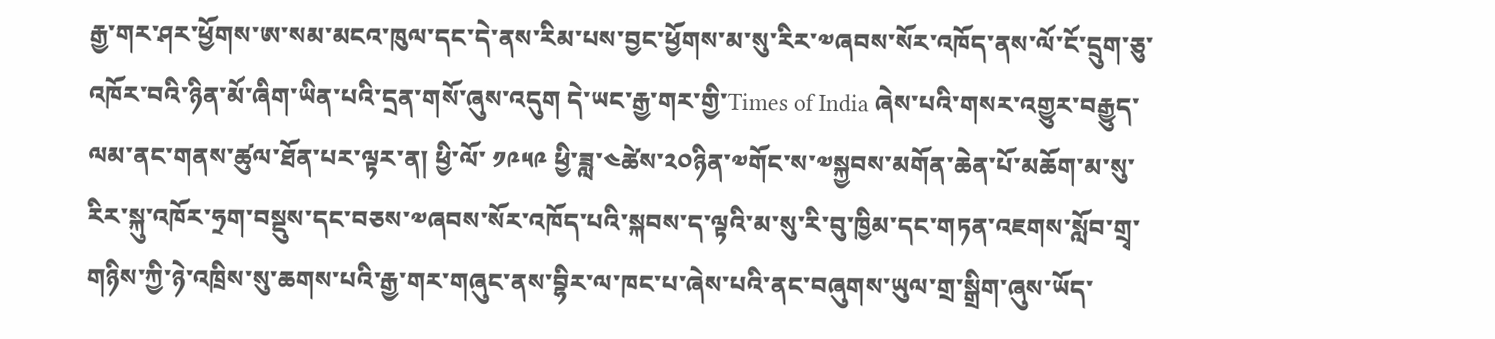རྒྱ་གར་ཤར་ཕྱོགས་ཨ་སམ་མངའ་ཁུལ་དང་དེ་ནས་རིམ་པས་བྱང་ཕྱོགས་མ་སུ་རིར་༧ཞབས་སོར་འཁོད་ནས་ལོ་ངོ་དྲུག་ཅུ་འཁོར་བའི་ཉིན་མོ་ཞིག་ཡིན་པའི་དྲན་གསོ་ཞུས་འདུག དེ་ཡང་རྒྱ་གར་གྱི་Times of India ཞེས་པའི་གསར་འགྱུར་བརྒྱུད་ལམ་ནང་གནས་ཚུལ་ཐོན་པར་ལྟར་ན། ཕྱི་ལོ་ ༡༩༥༩ ཕྱི་ཟླ་༤ཚེས་༢༠ཉིན་༧གོང་ས་༧སྐྱབས་མགོན་ཆེན་པོ་མཆོག་མ་སུ་རིར་སྐུ་འཁོར་ཧྲག་བསྡུས་དང་བཅས་༧ཞབས་སོར་འཁོད་པའི་སྐབས་ད་ལྟའི་མ་སུ་རི་བུ་ཁྱིམ་དང་གཏན་འཇགས་སློབ་གྲྭ་གཉིས་ཀྱི་ཉེ་འཁྲིས་སུ་ཆགས་པའི་རྒྱ་གར་གཞུང་ནས་བྷིར་ལ་ཁང་པ་ཞེས་པའི་ནང་བཞུགས་ཡུལ་གྲ་སྒྲིག་ཞུས་ཡོད་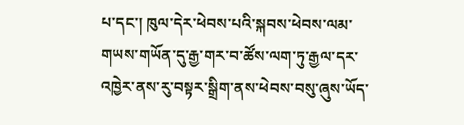པ་དང་། ཁུལ་དེར་ཕེབས་པའི་སྐབས་ཕེབས་ལམ་གཡས་གཡོན་དུ་རྒྱ་གར་བ་ཚོས་ལག་ཏུ་རྒྱལ་དར་འཁྱེར་ནས་རུ་བསྟར་སྒྲིག་ནས་ཕེབས་བསུ་ཞུས་ཡོད་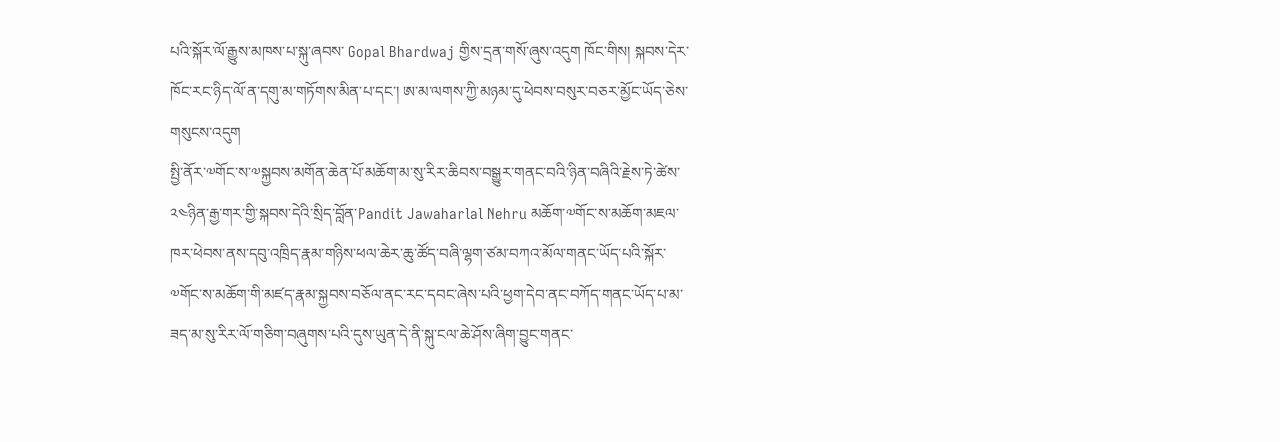པའི་སྐོར་ལོ་རྒྱུས་མཁས་པ་སྐུ་ཞབས་ Gopal Bhardwaj གྱིས་དྲན་གསོ་ཞུས་འདུག ཁོང་གིས། སྐབས་དེར་ཁོང་རང་ཉིད་ལོ་ན་དགུ་མ་གཏོགས་མིན་པ་དང་། ཨ་མ་ལགས་ཀྱི་མཉམ་དུ་ཕེབས་བསུར་བཅར་མྱོང་ཡོད་ཅེས་གསུངས་འདུག
སྤྱི་ནོར་༧གོང་ས་༧སྐྱབས་མགོན་ཆེན་པོ་མཆོག་མ་སུ་རིར་ཆིབས་བསྒྱུར་གནང་བའི་ཉིན་བཞིའི་རྗེས་ཏེ་ཚེས་༢༤ཉིན་རྒྱ་གར་གྱི་སྐབས་དེའི་སྲིད་བློན་Pandit Jawaharlal Nehru མཆོག་༧གོང་ས་མཆོག་མཇལ་ཁར་ཕེབས་ནས་དབུ་འཁྲིད་རྣམ་གཉིས་ཕལ་ཆེར་ཆུ་ཚོད་བཞི་ལྷག་ཙམ་བཀའ་མོལ་གནང་ཡོད་པའི་སྐོར་༧གོང་ས་མཆོག་གི་མཛད་རྣམ་སྐྱབས་བཅོལ་ནང་རང་དབང་ཞེས་པའི་ཕྱག་དེབ་ནང་བཀོད་གནང་ཡོད་པ་མ་ཟད་མ་སུ་རིར་ལོ་གཅིག་བཞུགས་པའི་དུས་ཡུན་དེ་ནི་སྐུ་ངལ་ཆེ་ཤོས་ཞིག་བྱུང་གནང་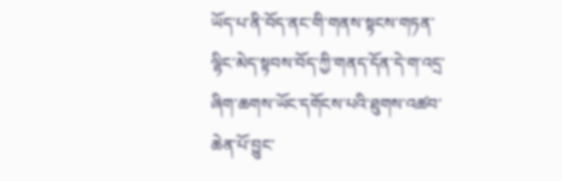ཡོད་པ་ནི་བོད་ནང་གི་གནས་སྟངས་གཏན་ལྷིང་མེད་སྟབས་བོད་ཀྱི་གནད་དོན་དེ་ག་འདྲ་ཞིག་ཆགས་ཡོང་དགོངས་པའི་ཐུགས་འཚབ་ཆེན་པོ་བྱུང་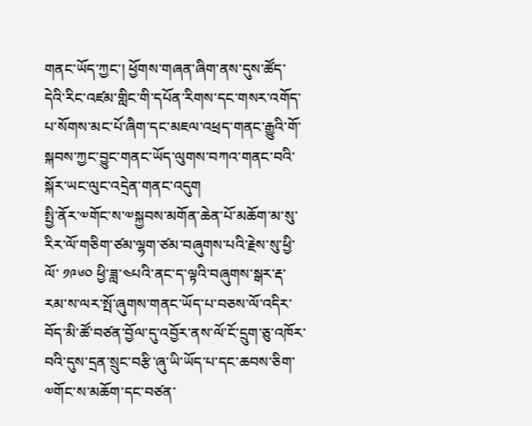གནང་ཡོད་ཀྱང་། ཕྱོགས་གཞན་ཞིག་ནས་དུས་ཚོད་དེའི་རིང་འཛམ་གླིང་གི་དཔོན་རིགས་དང་གསར་འགོད་པ་སོགས་མང་པོ་ཞིག་དང་མཇལ་འཕྲད་གནང་རྒྱུའི་གོ་སྐབས་ཀྱང་བྱུང་གནང་ཡོད་ལུགས་བཀའ་གནང་བའི་སྐོར་ཡང་ལུང་འདྲེན་གནང་འདུག
སྤྱི་ནོར་༧གོང་ས་༧སྐྱབས་མགོན་ཆེན་པོ་མཆོག་མ་སུ་རིར་ལོ་གཅིག་ཙམ་ལྷག་ཙམ་བཞུགས་པའི་རྗེས་སུ་ཕྱི་ལོ་ ༡༩༦༠ ཕྱི་ཟླ་༤པའི་ནང་ད་ལྟའི་བཞུགས་སྒར་རྡ་རམ་ས་ལར་སྤོ་ཞུགས་གནང་ཡོད་པ་བཅས་ལོ་འདིར་བོད་མི་ཚོ་བཙན་བྱོལ་དུ་འབྱོར་ནས་ལོ་ངོ་དྲུག་ཅུ་འཁོར་བའི་དུས་དྲན་སྲུང་བརྩི་ཞུ་ཡི་ཡོད་པ་དང་ཆབས་ཅིག་༧གོང་ས་མཆོག་དང་བཙན་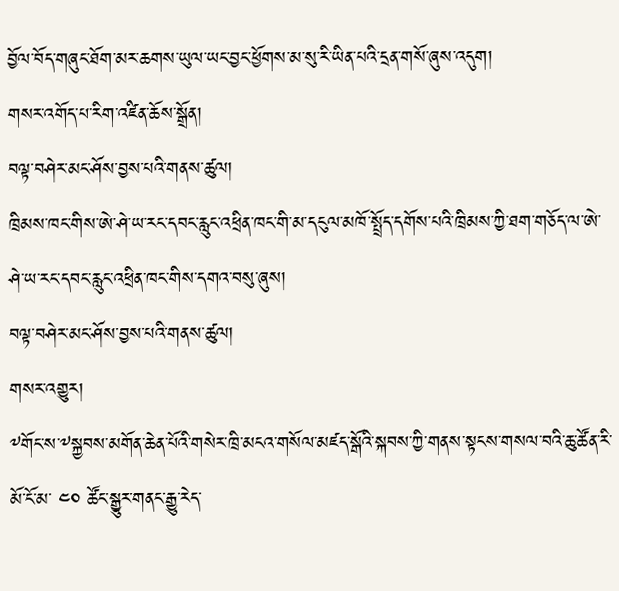བྱོལ་བོད་གཞུང་ཐོག་མར་ཆགས་ཡུལ་ཡང་བྱང་ཕྱོགས་མ་སུ་རི་ཡིན་པའི་དྲན་གསོ་ཞུས་འདུག།
གསར་འགོད་པ་རིག་འཛིན་ཆོས་སྒྲོན།
བལྟ་བཤེར་མང་ཤོས་བྱས་པའི་གནས་ཚུལ།
ཁྲིམས་ཁང་གིས་ཨེ་ཤེ་ཡ་རང་དབང་རླུང་འཕྲིན་ཁང་གི་མ་དངུལ་མཁོ་སྤྲོད་དགོས་པའི་ཁྲིམས་ཀྱི་ཐག་གཅོད་ལ་ཨེ་ཤེ་ཡ་རང་དབང་རླུང་འཕྲིན་ཁང་གིས་དགའ་བསུ་ཞུས།
བལྟ་བཤེར་མང་ཤོས་བྱས་པའི་གནས་ཚུལ།
གསར་འགྱུར།
༸གོང་ས་༸སྐྱབས་མགོན་ཆེན་པོའི་གསེར་ཁྲི་མངའ་གསོལ་མཛད་སྒོའི་སྐབས་ཀྱི་གནས་སྟངས་གསལ་བའི་ཆུ་ཚོན་རི་མོ་ངོ་མ་ ༤༠ ཚོང་སྒྱུར་གནང་རྒྱུ་རེད་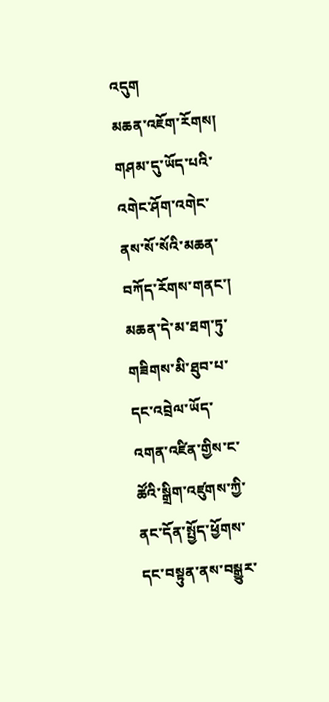འདུག
མཆན་འཇོག་རོགས།
གཤམ་དུ་ཡོད་པའི་འགེང་ཤོག་འགེང་ནས་སོ་སོའི་མཆན་བཀོད་རོགས་གནང་། མཆན་དེ་མ་ཐག་ཏུ་གཟིགས་མི་ཐུབ་པ་དང་འབྲེལ་ཡོད་འགན་འཛིན་གྱིས་ང་ཚོའི་སྒྲིག་འཛུགས་ཀྱི་ནང་དོན་སྤྱོད་ཕྱོགས་དང་བསྟུན་ནས་བསྒྱུར་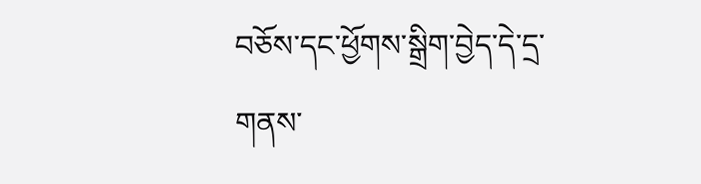བཅོས་དང་ཕྱོགས་སྒྲིག་བྱེད་དེ་དྲ་གནས་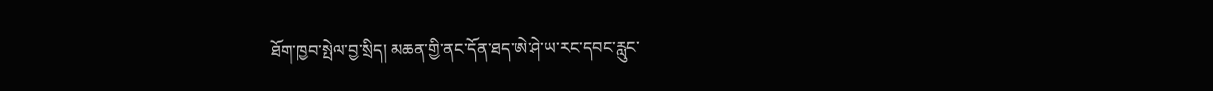ཐོག་ཁྱབ་སྤེལ་བྱ་སྲིད། མཆན་གྱི་ནང་དོན་ཐད་ཨེ་ཤེ་ཡ་རང་དབང་རླུང་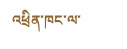འཕྲིན་ཁང་ལ་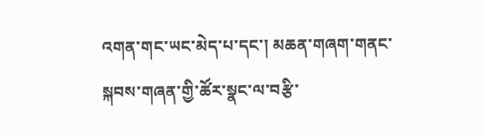འགན་གང་ཡང་མེད་པ་དང་། མཆན་གཞག་གནང་སྐབས་གཞན་གྱི་ཚོར་སྣང་ལ་བརྩི་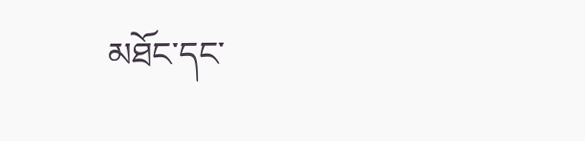མཐོང་དང་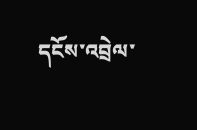དངོས་འབྲེལ་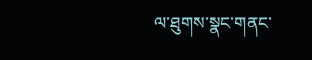ལ་ཐུགས་སྣང་གནང་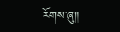རོགས་ཞུ༎